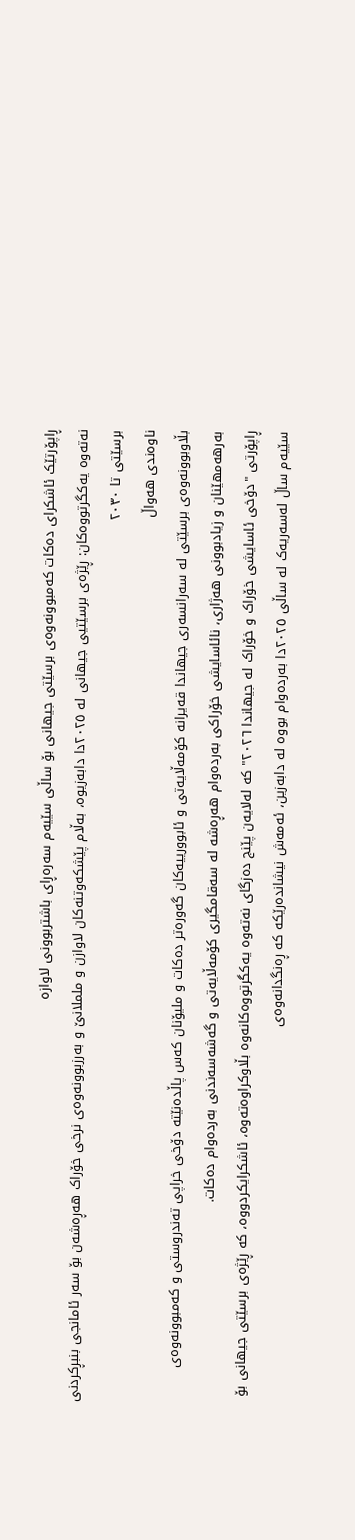ڕاپۆرتێک ئاشکرای دەکات کەمبوونەوەی برسێتی جیهانی بۆ ساڵی سێیەم سەرەڕای باشتربوونی لاوازە
نەتەوە یەکگرتووەکان: ڕێژەی برسێتیی جیهانی لە ٢٠٢٥دا دابەزیوە، بەڵام پێشکەوتنەکان لاوازن و ململانێ و بەرزبوونەوەی نرخی خۆراک هەڕەشەن بۆ سەر ئامانجی بنبڕکردنی برسێتی تا ٢٠٣٠
ناوەندی هەواڵ
بڵاوبوونەوەی برسێتی لە سەرانسەری جیهاندا قەیرانە کۆمەڵایەتی و ئابوورییەکان گەورەتر دەکات و ملیۆنان کەس پاڵدەنێتە دۆخی خراپی تەندروستی و کەمبوونەوەی بەرهەمهێنان و زیادبوونی هەژاری، نائاسایشی خۆراکی بەردەوام هەڕەشە لە سەقامگیری کۆمەڵایەتی و گەشەسەندنی بەردەوام دەکات.
ڕاپۆرتی "دۆخی ئاسایشی خۆراک و خۆراک لە جیهاندا ٢٠٢٦" کە لەلایەن پێنج دەزگای نەتەوە یەکگرتووەکانەوە بڵاوکراوەتەوە، ئاشکرایکردووە، کە ڕێژەی برسێتی جیهانی بۆ سێیەم ساڵ لەسەریەک لە ساڵی ٢٠٢٥دا بەردەوام بووە لە دابەزین، ئەمەش نیشاندەرێکە کە ڕەنگدانەوەی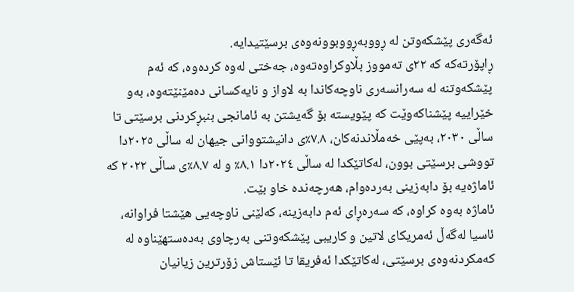ئەگەری پێشکەوتن لە ڕووبەڕووبوونەوەی برسێتیدایە.
ڕاپۆرتەکە کە ٢٢ی تەمووز بڵاوکراوەتەوە، جەختی لەوە کردەوە، کە ئەم پێشکەوتنە لە سەرانسەری ناوچەکاندا بە لاواز و نایەکسانی دەمێنێتەوە، بەو خێراییە پێشناکەوێت کە پێویستە بۆ گەیشتن بە ئامانجی بنبڕکردنی برسێتی تا ساڵی ٢٠٣٠، بەپێی خەمڵاندنەکان، ٧.٨٪ی دانیشتووانی جیهان لە ساڵی ٢٠٢٥دا تووشی برسێتی بوون، لەکاتێکدا لە ساڵی ٢٠٢٤دا ٨.١٪ و لە ٨.٧٪ی ساڵی ٢٠٢٢ کە ئاماژەیە بۆ دابەزینی بەردەوام، هەرچەندە خاو بێت.
ئاماژە بەوە کراوە، کە سەرەڕای ئەم دابەزینە، کەلێنی ناوچەیی هێشتا فراوانە، ئاسیا لەگەڵ ئەمریکای لاتین و کاریبی پێشکەوتنی بەرچاوی بەدەستهێناوە لە کەمکردنەوەی برسێتی، لەکاتێکدا ئەفریقا تا ئێستاش زۆرترین زیانیان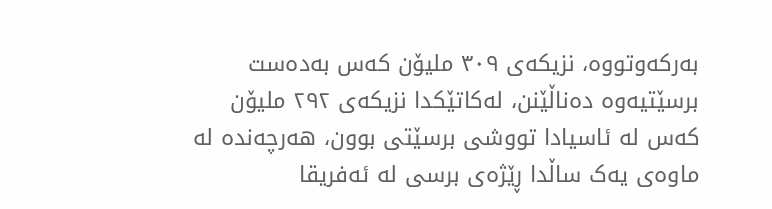بەرکەوتووە، نزیکەی ٣٠٩ ملیۆن کەس بەدەست برسێتیەوە دەناڵێنن، لەکاتێکدا نزیکەی ٢٩٢ ملیۆن کەس لە ئاسیادا تووشی برسێتی بوون، هەرچەندە لە ماوەی یەک ساڵدا ڕێژەی برسی لە ئەفریقا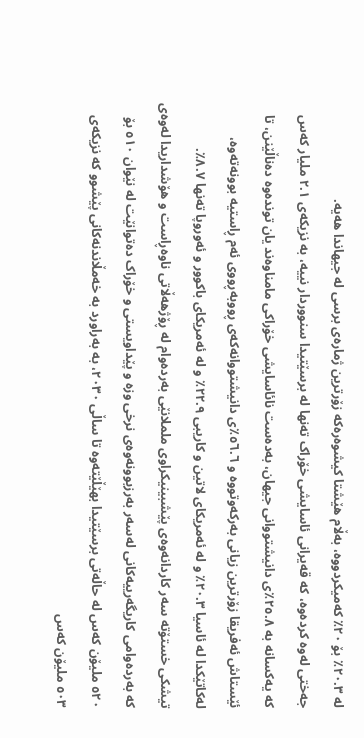لە ٢٠.٣٪ بۆ ٢٠٪ کەمیکردووە، بەڵام هێشتا کیشوەرەکە زۆرترین ژمارەی برسی لە جیهاندا هەیە.
جەختی لەوە کردەوە، کە قەیرانی ئاسایشی خۆراک تەنها لە برسێتیدا سنووردار نییە، بە نزیکەی ٢.١ ملیار کەس کە یەکسانە بە ٢٥.٨٪ی دانیشتووانی جیهان، بەدەست نائاسایشی خۆراکی مامناوەند یان توندەوە دەناڵێنن، تا ئێستاش ئەفریقا زۆرترین زیانی بەرکەوتووە و ٥٦.٦٪ی دانیشتووانەکەی ڕووبەڕووی ئەم ڕاستیە بوونەتەوە، لەکاتێکدا لە ئاسیا ٢٠.٣٪ و لە ئەمریکای لاتین و کاریبی ٢٢.٩٪ و لە ئەمریکای باکوور و ئەوروپا تەنها ٨.٧٪.
تیشکی خستۆتە سەر کاردانەوەی پێشبینیکراوی ململانێی بەردەوام لە ڕۆژهەڵاتی ناوەڕاست و هۆشداریدا لەوەی کە بەردەوامی کاریگەرییەکانی لەسەر بەرزبوونەوەی نرخی وزە و پێداویستی و خۆراک دەتوانێت لە نێوان ٥١٠ بۆ ٥٢٠ ملیۆن کەس لە حاڵەتی برسێتیدا بهێڵێتەوە تا ساڵی ٢٠٣٠، بە بەراورد بە خەمڵاندنەکانی پێشوو کە نزیکەی ٥٠٣ ملیۆن کەس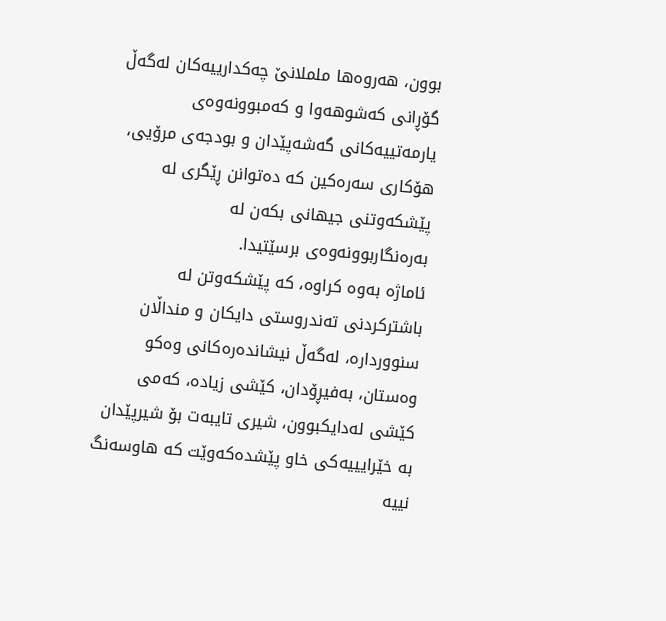بوون، هەروەها ململانێ چەکدارییەکان لەگەڵ گۆڕانی کەشوهەوا و کەمبوونەوەی یارمەتییەکانی گەشەپێدان و بودجەی مرۆیی، هۆکاری سەرەکین کە دەتوانن ڕێگری لە پێشکەوتنی جیهانی بکەن لە بەرەنگاربوونەوەی برسێتیدا.
ئاماژە بەوە کراوە، کە پێشکەوتن لە باشترکردنی تەندروستی دایکان و منداڵان سنووردارە، لەگەڵ نیشاندەرەکانی وەکو وەستان، بەفیڕۆدان، کێشی زیادە، کەمی کێشی لەدایکبوون، شیری تایبەت بۆ شیرپێدان بە خێرایییەکی خاو پێشدەکەوێت کە هاوسەنگ نییە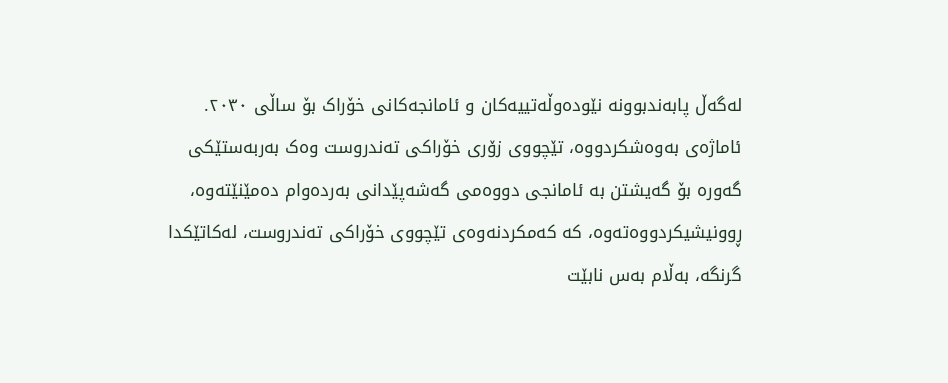لەگەڵ پابەندبوونە نێودەوڵەتییەکان و ئامانجەکانی خۆراک بۆ ساڵی ٢٠٣٠.
ئاماژەی بەوەشکردووە، تێچووی زۆری خۆراکی تەندروست وەک بەربەستێکی گەورە بۆ گەیشتن بە ئامانجی دووەمی گەشەپێدانی بەردەوام دەمێنێتەوە، ڕوونیشیکردووەتەوە، کە کەمکردنەوەی تێچووی خۆراکی تەندروست، لەکاتێکدا گرنگە، بەڵام بەس نابێت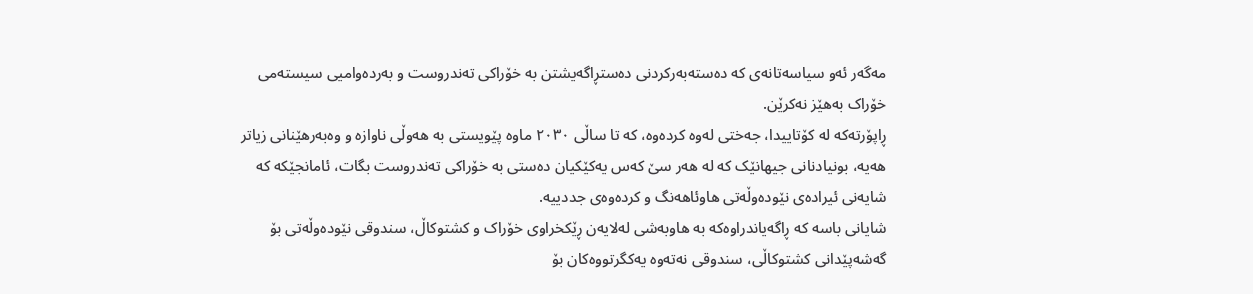مەگەر ئەو سیاسەتانەی کە دەستەبەرکردنی دەستڕاگەیشتن بە خۆراکی تەندروست و بەردەوامیی سیستەمی خۆراک بەهێز نەکرێن.
ڕاپۆرتەکە لە کۆتاییدا، جەختی لەوە کردەوە، کە تا ساڵی ٢٠٣٠ ماوە پێویستی بە هەوڵی ناوازە و وەبەرهێنانی زیاتر هەیە، بونیادنانی جیهانێک کە لە هەر سێ کەس یەکێکیان دەستی بە خۆراکی تەندروست بگات، ئامانجێکە کە شایەنی ئیرادەی نێودەوڵەتی هاوئاهەنگ و کردەوەی جددییە.
شایانی باسە کە ڕاگەیاندراوەکە بە هاوبەشی لەلایەن ڕێکخراوی خۆراک و کشتوکاڵ، سندوقی نێودەوڵەتی بۆ گەشەپێدانی کشتوکاڵی، سندوقی نەتەوە یەکگرتووەکان بۆ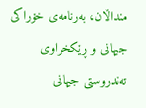منداڵان، بەرنامەی خۆراکی جیهانی و ڕێکخراوی تەندروستی جیهانی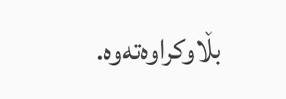بڵاوکراوەتەوە.